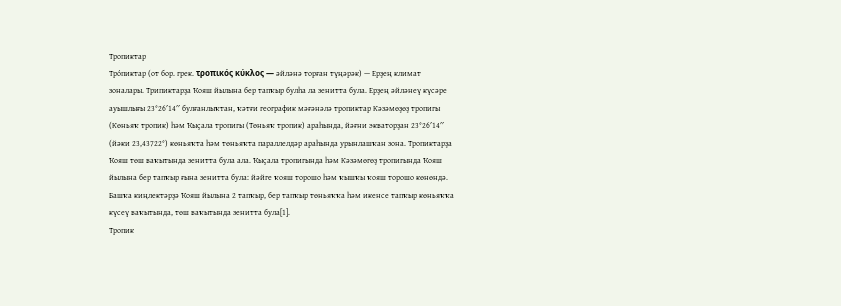Тропиктар
Тро́пиктар (от бор. грек. τροπικός κύκλος — әйләнә торған түңәрәк) — Ерҙең климат зоналары. Трипиктарҙа Ҡояш йылына бер тапҡыр булһа ла зенитта була. Ерҙең әйләнеү күсәре ауышлығы 23°26′14′′ булғанлыҡтан, ҡәтғи географик мәғәнәлә тропиктар Кәзәмөҙөҙ тропигы (Көньяҡ тропик) һәм Ҡыҫала тропигы (Төньяҡ тропик) араһында, йәғни экваторҙан 23°26′14′′ (йәки 23,43722°) көньяҡта һәм төньяҡта параллелдәр араһында урынлашҡан зона. Тропиктарҙа Ҡояш төш ваҡытында зенитта була ала. Ҡыҫала тропигында һәм Кәзәмөгөҙ тропигында Ҡояш йылына бер тапҡыр ғына зенитта була: йәйге ҡояш торошо һәм ҡышҡы ҡояш торошо көнөндә. Башҡа киңлектәрҙә Ҡояш йылына 2 тапҡыр, бер тапҡыр төньяҡҡа һәм икенсе тапҡыр көньяҡҡа күсеү ваҡытында, төш ваҡытында зенитта була[1].
Тропик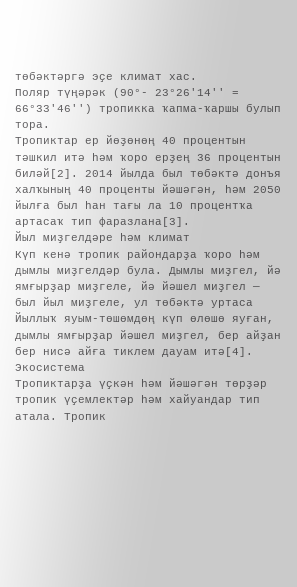төбәктәргә эҫе климат хас.
Поляр түңәрәк (90°- 23°26′14′′ = 66°33′46′′) тропикка ҡапма-ҡаршы булып тора.
Тропиктар ер йөҙөнөң 40 процентын тәшкил итә һәм ҡоро ерҙең 36 процентын биләй[2]. 2014 йылда был төбәктә донъя халҡының 40 проценты йәшәгән, һәм 2050 йылға был һан тағы ла 10 процентҡа артасаҡ тип фаразлана[3].
Йыл миҙгелдәре һәм климат
Күп кенә тропик райондарҙа ҡоро һәм дымлы миҙгелдәр була. Дымлы миҙгел, йә ямғырҙар миҙгеле, йә йәшел миҙгел — был йыл миҙгеле, ул төбәктә уртаса Йыллыҡ яуым-төшөмдөң күп өлөшө яуған, дымлы ямғырҙар йәшел миҙгел, бер айҙан бер нисә айға тиклем дауам итә[4].
Экосистема
Тропиктарҙа үҫкән һәм йәшәгән төрҙәр тропик үҫемлектәр һәм хайуандар тип атала. Тропик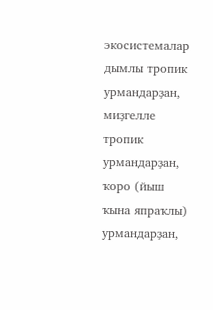экосистемалар дымлы тропик урмандарҙан, миҙгелле тропик урмандарҙан, ҡоро (йыш ҡына япраҡлы) урмандарҙан,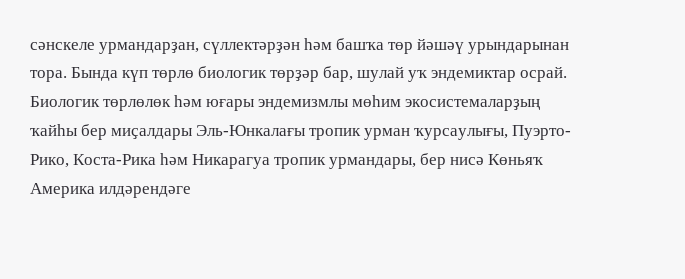сәнскеле урмандарҙан, сүллектәрҙән һәм башҡа төр йәшәү урындарынан тора. Бында күп төрлө биологик төрҙәр бар, шулай уҡ эндемиктар осрай. Биологик төрлөлөк һәм юғары эндемизмлы мөһим экосистемаларҙың ҡайһы бер миҫалдары Эль-Юнкалағы тропик урман ҡурсаулығы, Пуэрто-Рико, Коста-Рика һәм Никарагуа тропик урмандары, бер нисә Көньяҡ Америка илдәрендәге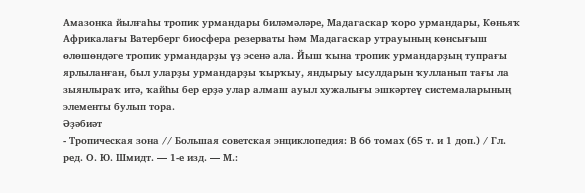Амазонка йылғаһы тропик урмандары биләмәләре, Мадагаскар ҡоро урмандары, Көньяҡ Африкалағы Ватерберг биосфера резерваты һәм Мадагаскар утрауының көнсығыш өлөшөндәге тропик урмандарҙы үҙ эсенә ала. Йыш ҡына тропик урмандарҙың тупрағы ярлыланған, был уларҙы урмандарҙы ҡырҡыу, яндырыу ысулдарын ҡулланып тағы ла зыянлыраҡ итә, ҡайһы бер ерҙә улар алмаш ауыл хужалығы эшкәртеү системаларының элементы булып тора.
Әҙәбиәт
- Тропическая зона // Большая советская энциклопедия: В 66 томах (65 т. и 1 доп.) / Гл. ред. О. Ю. Шмидт. — 1-е изд. — М.: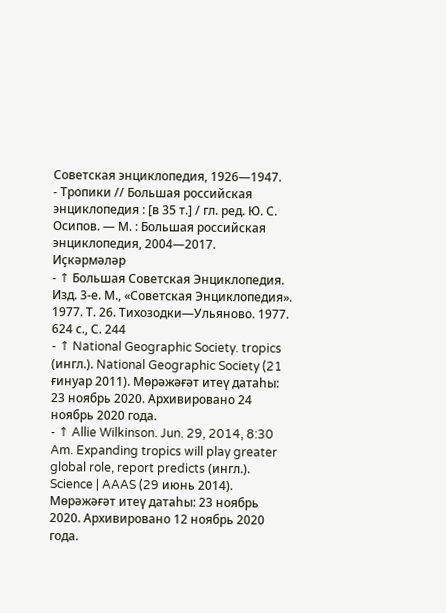Советская энциклопедия, 1926—1947.
- Тропики // Большая российская энциклопедия : [в 35 т.] / гл. ред. Ю. С. Осипов. — М. : Большая российская энциклопедия, 2004—2017.
Иҫкәрмәләр
- ↑ Большая Советская Энциклопедия. Изд. 3-е. М., «Советская Энциклопедия». 1977. Т. 26. Тихозодки—Ульяново. 1977. 624 с., С. 244
- ↑ National Geographic Society. tropics (ингл.). National Geographic Society (21 ғинуар 2011). Мөрәжәғәт итеү датаһы: 23 ноябрь 2020. Архивировано 24 ноябрь 2020 года.
- ↑ Allie Wilkinson. Jun. 29, 2014, 8:30 Am. Expanding tropics will play greater global role, report predicts (ингл.). Science | AAAS (29 июнь 2014). Мөрәжәғәт итеү датаһы: 23 ноябрь 2020. Архивировано 12 ноябрь 2020 года.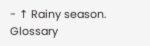- ↑ Rainy season. Glossary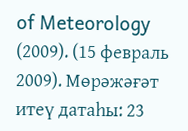of Meteorology (2009). (15 февраль 2009). Мөрәжәғәт итеү датаһы: 23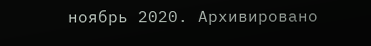ноябрь 2020. Архивировано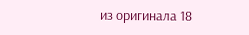из оригинала 18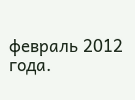февраль 2012 года.